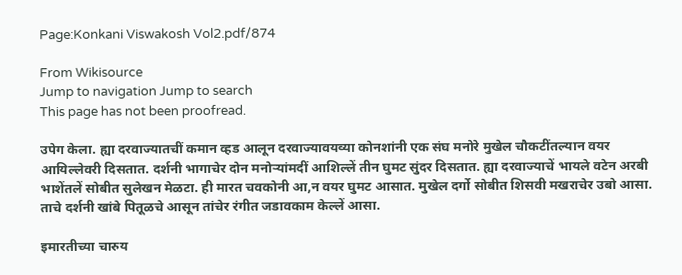Page:Konkani Viswakosh Vol2.pdf/874

From Wikisource
Jump to navigation Jump to search
This page has not been proofread.

उपेग केला. ह्या दरवाज्यातचीं कमान व्हड आलून दरवाज्यावयव्या कोनशांनी एक संघ मनोरे मुखेल चौकटींतल्यान वयर आयिल्लेवरी दिसतात. दर्शनी भागाचेर दोन मनोऱ्यांमदीं आशिल्लें तीन घुमट सुंदर दिसतात. ह्या दरवाज्याचें भायले वटेन अरबी भाशेंतलें सोबीत सुलेखन मेळटा. ही मारत चवकोनी आ,न वयर घुमट आसात. मुखेल दर्गो सोबीत शिसवी मखराचेर उबो आसा. ताचे दर्शनी खांबे पितूळचे आसून तांचेर रंगीत जडावकाम केल्लें आसा.

इमारतीच्या चारुय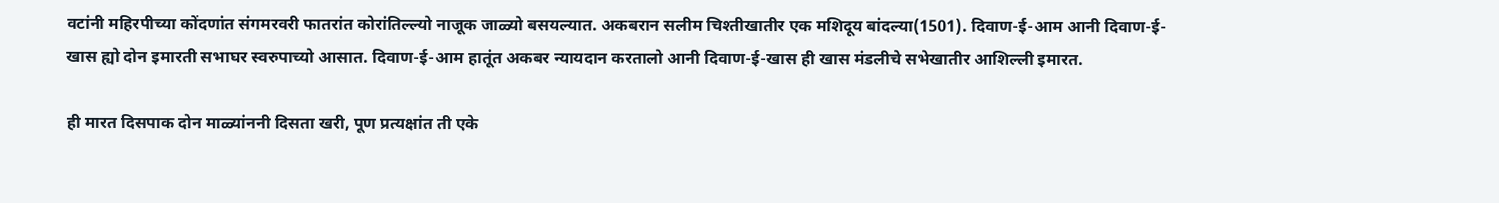वटांनी महिरपीच्या कोंदणांत संगमरवरी फातरांत कोरांतिल्ल्यो नाजूक जाळ्यो बसयल्यात. अकबरान सलीम चिश्तीखातीर एक मशिदूय बांदल्या(1501). दिवाण-ई-आम आनी दिवाण-ई-खास ह्यो दोन इमारती सभाघर स्वरुपाच्यो आसात. दिवाण-ई-आम हातूंत अकबर न्यायदान करतालो आनी दिवाण-ई-खास ही खास मंडलीचे सभेखातीर आशिल्ली इमारत.

ही मारत दिसपाक दोन माळ्यांननी दिसता खरी, पूण प्रत्यक्षांत ती एके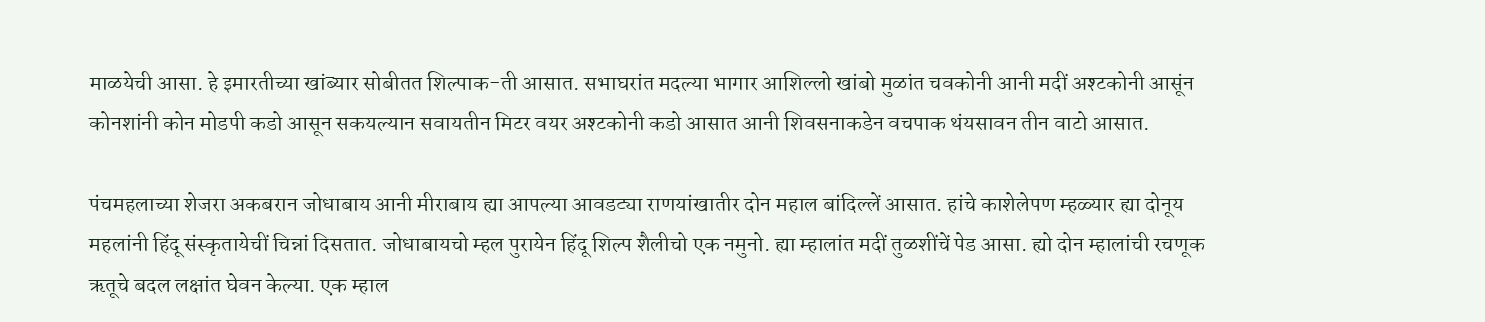माळयेची आसा. हे इमारतीच्या खांब्यार सोबीतत शिल्पाक-ती आसात. सभाघरांत मदल्या भागार आशिल्लो खांबो मुळांत चवकोनी आनी मदीं अश्टकोनी आसूंन कोनशांनी कोन मोडपी कडो आसून सकयल्यान सवायतीन मिटर वयर अश्टकोनी कडो आसात आनी शिवसनाकडेन वचपाक थंयसावन तीन वाटो आसात.

पंचमहलाच्या शेजरा अकबरान जोधाबाय आनी मीराबाय ह्या आपल्या आवडट्या राणयांखातीर दोन महाल बांदिल्लें आसात. हांचे काशेलेपण म्हळ्यार ह्या दोनूय महलांनी हिंदू संस्कृतायेचीं चिन्नां दिसतात. जोधाबायचो म्हल पुरायेन हिंदू शिल्प शैलीचो एक नमुनो. ह्या म्हालांत मदीं तुळशींचें पेड आसा. ह्यो दोन म्हालांची रचणूक ऋतूचे बदल लक्षांत घेवन केल्या. एक म्हाल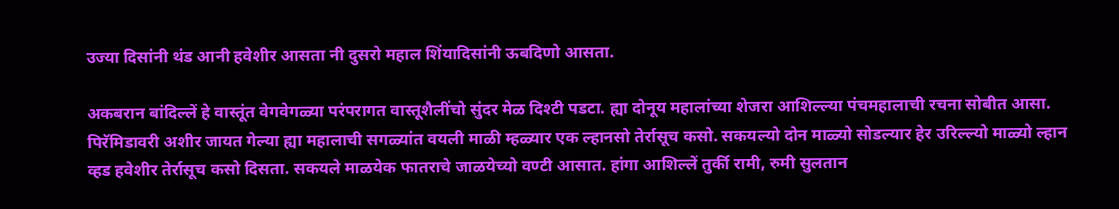उज्या दिसांनी थंड आनी हवेशीर आसता नी दुसरो महाल शिंयादिसांनी ऊबदिणो आसता.

अकबरान बांदिल्लें हे वास्तूंत वेगवेगळ्या परंपरागत वास्तूशैलींचो सुंदर मेळ दिश्टी पडटा. ह्या दोनूय महालांच्या शेजरा आशिल्ल्या पंचमहालाची रचना सोबीत आसा. पिरॅमिडावरी अशीर जायत गेल्या ह्या महालाची सगळ्यांत वयली माळी म्हळ्यार एक ल्हानसो तेर्रासूच कसो. सकयल्यो दोन माळ्यो सोडल्यार हेर उरिल्ल्यो माळ्यो ल्हान व्हड हवेशीर तेर्रासूच कसो दिसता. सकयले माळयेक फातराचे जाळयेच्यो वण्टी आसात. हांगा आशिल्लें तुर्की रामी, रुमी सुलतान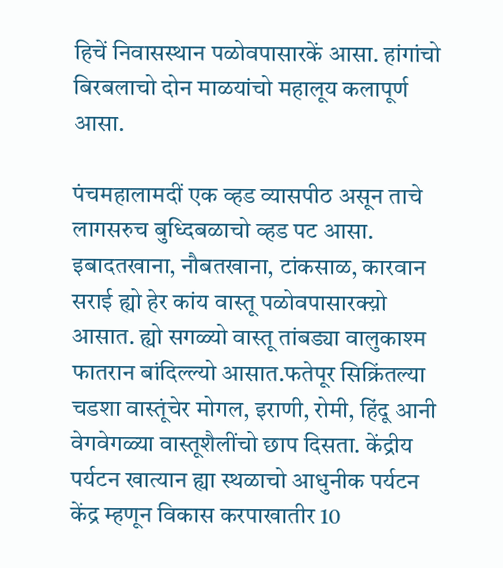हिचें निवासस्थान पळोवपासारकें आसा. हांगांचो बिरबलाचो दोन माळयांचो महालूय कलापूर्ण आसा.

पंचमहालामदीं एक व्हड व्यासपीठ असून ताचे लागसरुच बुध्दिबळाचो व्हड पट आसा. इबादतखाना, नौबतखाना, टांकसाळ, कारवान सराई ह्यो हेर कांय वास्तू पळोवपासारक्य़ो आसात. ह्यो सगळ्यो वास्तू तांबड्या वालुकाश्म फातरान बांदिल्ल्यो आसात.फतेपूर सिक्रिंतल्या चडशा वास्तूंचेर मोगल, इराणी, रोमी, हिंदू आनी वेगवेगळ्या वास्तूशैलींचो छाप दिसता. केंद्रीय पर्यटन खात्यान ह्या स्थळाचो आधुनीक पर्यटन केंद्र म्हणून विकास करपाखातीर 10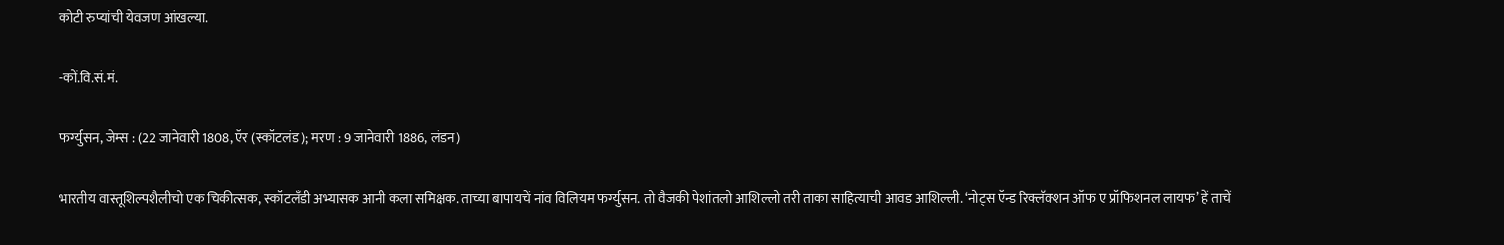कोटी रुप्यांची येवजण आंखल्या.

-कों.वि.सं.मं.

फर्ग्युसन, जेम्स : (22 जानेवारी 1808, ऍर (स्कॉटलंड); मरण : 9 जानेवारी 1886, लंडन)

भारतीय वास्तूशिल्पशैलीचो एक चिकीत्सक, स्कॉटलॅंडी अभ्यासक आनी कला समिक्षक. ताच्या बापायचें नांव विलियम फर्ग्युसन. तो वैजकी पेशांतलो आशिल्लो तरी ताका साहित्याची आवड आशिल्ली. ‘नोट्स ऍन्ड रिक्लॅक्शन ऑफ ए प्रॉफिशनल लायफ’ हें ताचें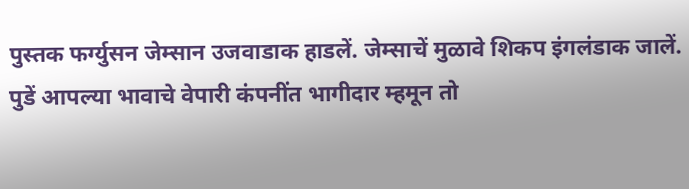पुस्तक फर्ग्युसन जेम्सान उजवाडाक हाडलें. जेम्साचें मुळावे शिकप इंगलंडाक जालें. पुडें आपल्या भावाचे वेपारी कंपनींत भागीदार म्हमून तो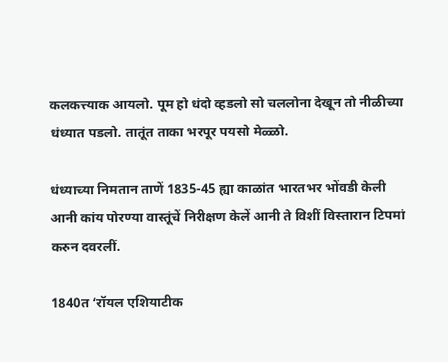कलकत्त्याक आयलो. पूम हो धंदो व्हडलो सो चललोना देखून तो नीळीच्या धंध्यात पडलो. तातूंत ताका भरपूर पयसो मेळ्ळो.

धंध्याच्या निमतान ताणें 1835-45 ह्या काळांत भारतभर भोंवडी केली आनी कांय पोरण्या वास्तूंचें निरीक्षण केलें आनी ते विशीं विस्तारान टिपमां करुन दवरलीं.

1840त ‘रॉयल एशियाटीक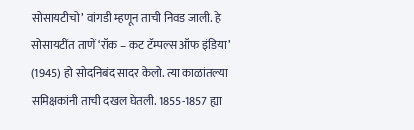सोसायटीचो’ वांगडी म्हणून ताची निवड जाली. हे सोसायटींत ताणें ‘रॉक – कट टॅम्पल्स ऑफ इंडिया’ (1945) हो सोदनिबंद सादर केलो. त्या काळांतल्या समिक्षकांनी ताची दखल घेतली. 1855-1857 ह्या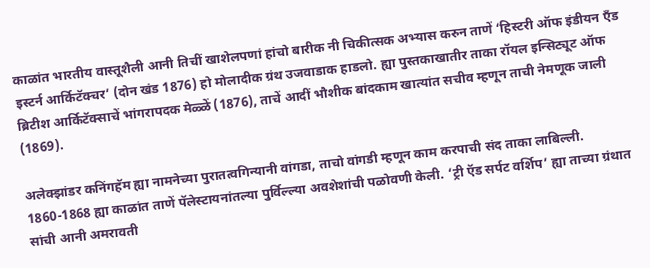काळांत भारतीय वास्तूशैली आनी तिचीं खाशेलपणां हांचो बारीक नी चिकीत्सक अभ्यास करुन ताणें ‘हिस्टरी ऑफ इंडीयन ऍंड इस्टर्न आर्किटॅक्चर’ (दोन खंड 1876) हो मोलादीक ग्रंथ उजवाडाक हाडलो. ह्या पुस्तकाखातीर ताका रॉयल इन्सिट्यूट ऑफ ब्रिटीश आर्किटॅक्साचें भांगरापदक मेळ्ळें (1876), ताचें आदीं भौशीक बांदकाम खात्यांत सचीव म्हणून ताची नेमणूक जाली (1869).

अलेक्झांडर कनिंगहॅम ह्या नामनेच्या पुरातत्वगिन्यानी वांगडा, ताचो वांगडी म्हणून काम करपाची संद ताका लाबिल्ली. 1860-1868 ह्या काळांत ताणें पॅलेस्टायनांतल्या पुर्विल्ल्या अवशेशांची पळोवणी केली. ‘ट्री ऍड सर्पट वर्शिप’ ह्या ताच्या ग्रंथात सांची आनी अमरावती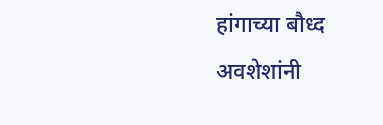हांगाच्या बौध्द अवशेशांनी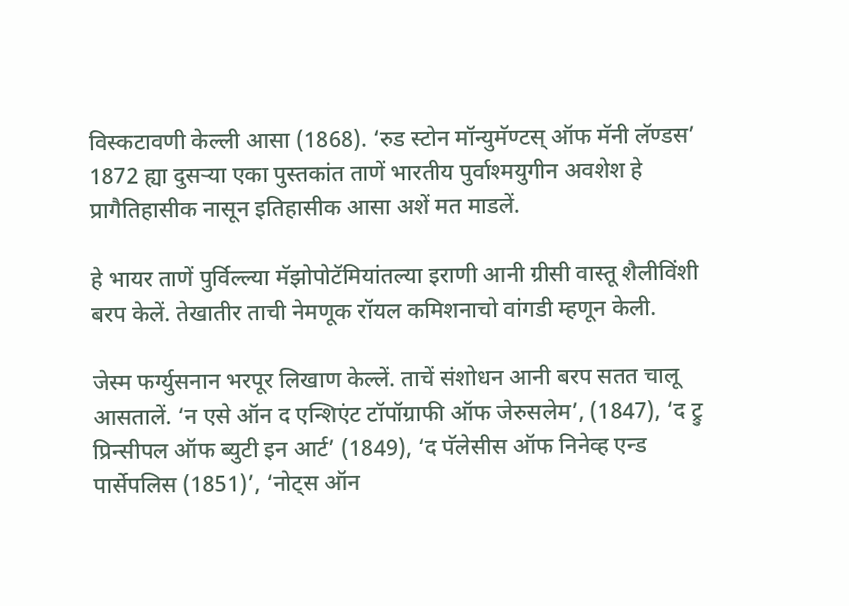विस्कटावणी केल्ली आसा (1868). ‘रुड स्टोन मॉन्युमॅण्टस् ऑफ मॅनी लॅण्डस’ 1872 ह्या दुसऱ्या एका पुस्तकांत ताणें भारतीय पुर्वाश्मयुगीन अवशेश हे प्रागैतिहासीक नासून इतिहासीक आसा अशें मत माडलें.

हे भायर ताणें पुर्विल्ल्या मॅझोपोटॅमियांतल्या इराणी आनी ग्रीसी वास्तू शैलीविंशी बरप केलें. तेखातीर ताची नेमणूक रॉयल कमिशनाचो वांगडी म्हणून केली.

जेस्म फर्ग्युसनान भरपूर लिखाण केल्लें. ताचें संशोधन आनी बरप सतत चालू आसतालें. ‘न एसे ऑन द एन्शिएंट टॉपॉग्राफी ऑफ जेरुसलेम’, (1847), ‘द ट्रु प्रिन्सीपल ऑफ ब्युटी इन आर्ट’ (1849), ‘द पॅलेसीस ऑफ निनेव्ह एन्ड पार्सेपलिस (1851)’, ‘नोट्स ऑन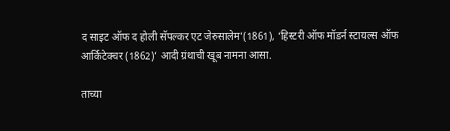द साइट ऑफ द होली सॅपल्कर एट जेरुसालेम’(1861), ‘हिस्टरी ऑफ मॉडर्न स्टायल्स ऑफ आर्किटेक्चर (1862)’ आदी ग्रंथाची खूब नामना आसा.

ताच्या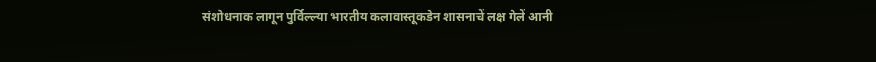संशोधनाक लागून पुर्विल्ल्या भारतीय कलावास्तूकडेन शासनाचें लक्ष गेलें आनी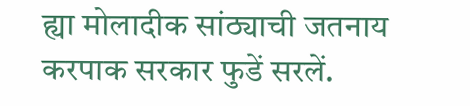ह्या मोलादीक सांठ्याची जतनाय करपाक सरकार फुडें सरलें.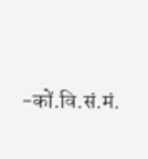-कों.वि.सं.मं.